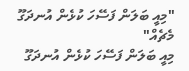"މިއީ ބަލަން ފަސޭހަ ކުޅެން އުނދަގޫ މެޗެއް"
މިއީ ބަލަން ފަސޭހަ ކުޅެން އުނދަގޫ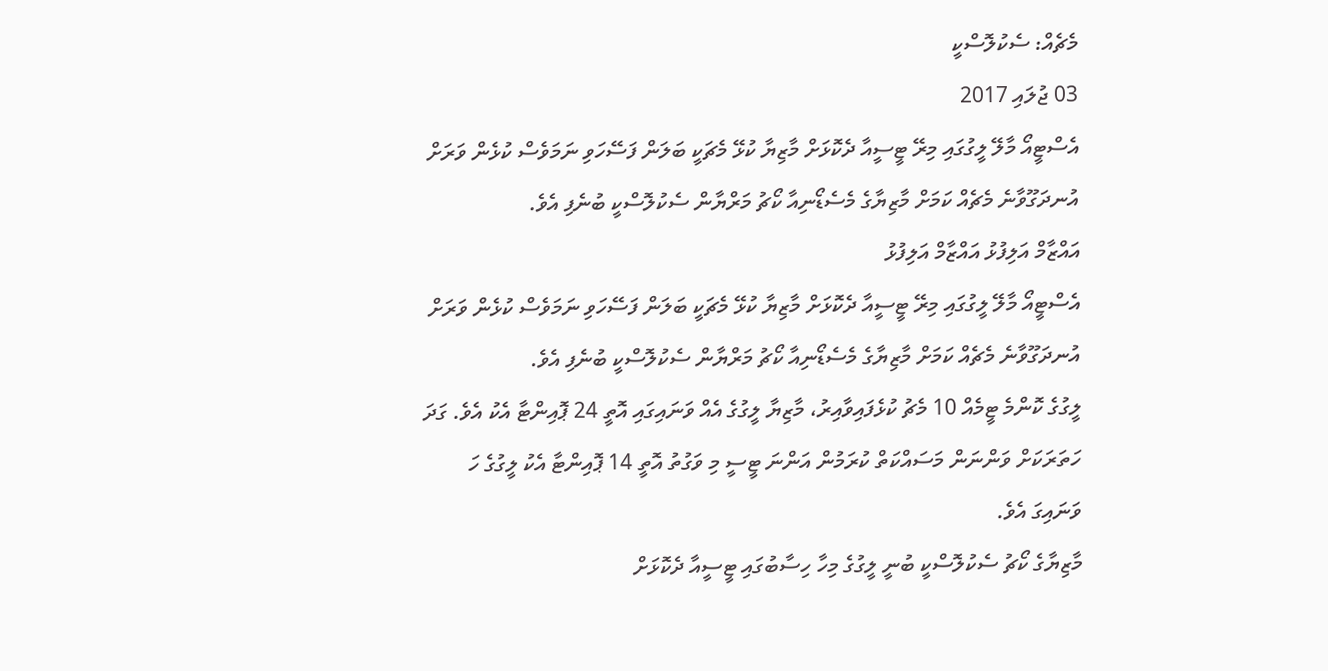މެޗެއް: ސެކުލޮސްކީ
03 ޖުލައި 2017
އެސްޓީއޯ މާލޭ ލީގުގައި މިރޭ ޓީސީއާ ދެކޮޅަށް މާޒިޔާ ކުޅޭ މެޗަކީ ބަލަން ފަސޭހަވި ނަމަވެސް ކުޅެން ވަރަށް އުނދަގޫވާނެ މެޗެއް ކަމަށް މާޒިޔާގެ މެސެޑޯނިއާ ކޯޗު މަރްޔާން ސެކުލޮސްކީ ބުނެފި އެވެ.
އައްޒާމް އަލިފުޅު އައްޒާމް އަލިފުޅު
އެސްޓީއޯ މާލޭ ލީގުގައި މިރޭ ޓީސީއާ ދެކޮޅަށް މާޒިޔާ ކުޅޭ މެޗަކީ ބަލަން ފަސޭހަވި ނަމަވެސް ކުޅެން ވަރަށް އުނދަގޫވާނެ މެޗެއް ކަމަށް މާޒިޔާގެ މެސެޑޯނިއާ ކޯޗު މަރްޔާން ސެކުލޮސްކީ ބުނެފި އެވެ.
ލީގުގެ ކޮންމެ ޓީމެއް 10 މެޗު ކުޅެފައިވާއިރު، މާޒިޔާ ލީގުގެ އެއް ވަނައިގައި އޮތީ 24 ޕޮއިންޓާ އެކު އެވެ. ގަދަ ހަތަރަކަށް ވަންނަން މަސައްކަތް ކުރަމުން އަންނަ ޓީސީ މި ވަގުތު އޮތީ 14 ޕޮއިންޓާ އެކު ލީގުގެ ހަ ވަނައިގަ އެވެ.
މާޒިޔާގެ ކޯޗު ސެކުލޮސްކީ ބުނީ ލީގުގެ މިހާ ހިސާބުގައި ޓީސީއާ ދެކޮޅަށް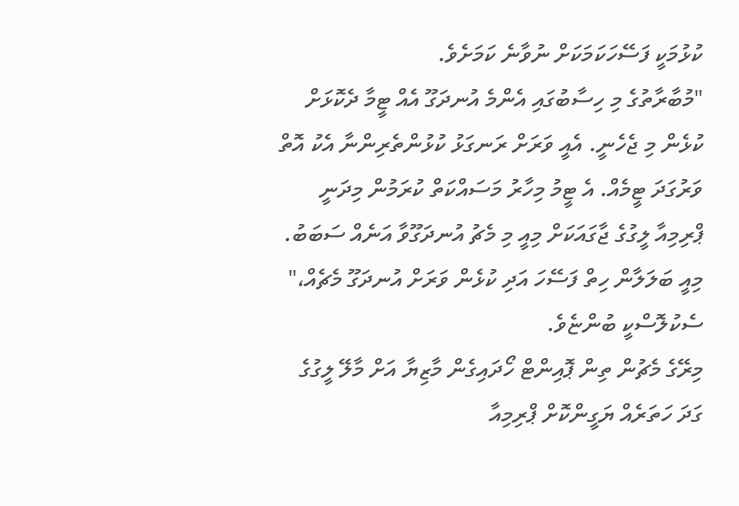ކުޅުމަކީ ފަސޭހަކަމަކަށް ނުވާނެ ކަމަށެވެ.
"މުބާރާތުގެ މި ހިސާބުގައި އެންމެ އުނދަގޫ އެއް ޓީމާ ދެކޮޅަށް ކުޅެން މި ޖެހެނީ. އެއީ ވަރަށް ރަނގަޅު ކުޅުންތެރިންނާ އެކު އޮތް ވަރުގަދަ ޓީމެއް. އެ ޓީމު މިހާރު މަސައްކަތް ކުރަމުން މިދަނީ ޕްރިމިއާ ލީގުގެ ޖާގައަކަށް މިއީ މި މެޗު އުނދަގޫވާ އަނެއް ސަބަބު. މިއީ ބަލަލާން ހިތް ފަސޭހަ އަދި ކުޅެން ވަރަށް އުނދަގޫ މެޗެއް،" ސެކުލޮސްކީ ބުންޏެވެ.
މިރޭގެ މެޗުން ތިން ޕޮއިންޓް ހޯދައިގެން މާޒިޔާ އަށް މާލޭ ލީގުގެ ގަދަ ހަތަރެއް ޔަގީންކޮށް ޕްރިމިއާ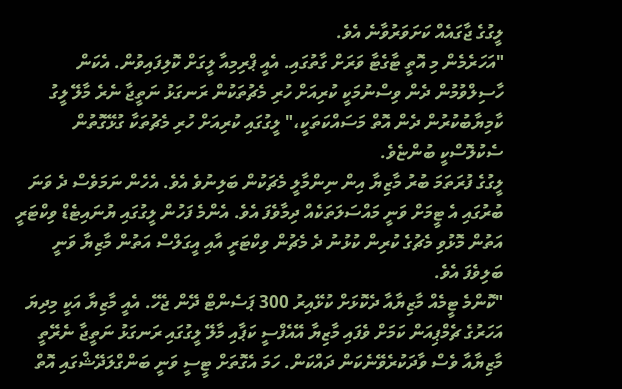ލީގުގެ ޖާގައެއް ކަށަވަރުވާނެ އެވެ.
"އަހަރެމެން މި އޮތީ ޓާގެޓާ ވަރަށް ގާތުގައި. އެއީ ޕްރިމިއާ ލީގަށް ކޮލިފައިވުން. އެކަން ހާސިލްވުމުން ދެން ވިސްނުމަކީ ކުރިއަށް ހުރި މެޗުތަކުން ރަނގަޅު ނަތީޖާ ނެރެ މާލޭ ލީގު ކާމިޔާބުކުރުން ދެން އޮތް މަސައްކަތަކީ،" ލީގުގައި ކުރިއަށް ހުރި މެޗުތަކާ ގުޅޭގޮތުން ސެކުލޮސްކީ ބުންޏެވެ.
ލީގުގެ ފުރަތަމަ ބުރު މާޒިޔާ އިން ނިންމާލީ މެޗަކުން ބަލިނުވެ އެވެ. އެހެން ނަމަވެސް ދެ ވަނަ ބުރުގައި އެ ޓީމަށް ވަނީ މައްސަލަތަކެއް ދިމާވެފަ އެވެ. އެންމެ ފަހުން ލީގުގައި ޔުނައިޓެޑް ވިކްޓަރީ އަތުން މޮޅުވި މެޗުގެ ކުރިން ކުޅުނު ދެ މެޗުން ވިކްޓަރީ އާއި އީގަލްސް އަތުން މާޒިޔާ ވަނީ ބަލިވެފަ އެވެ.
"ކޮންމެ ޓީމެއް މާޒިޔާއާ ދެކޮޅަށް ކުޅޭއިރު 300 ޕަސެންޓް ދޭން ޖެހޭ. އެއީ މާޒިޔާ އަކީ މިދިޔަ އަހަރުގެ ޗެމްޕިއަން ކަމަށް ވެފައި މާޒިޔާ އޭއެފްސީ ކަޕާއި މާލޭ ލީގުގައި ރަނގަޅު ނަތީޖާ ނެރޭތީ މާޒިޔާއާ ވެސް ވާދަކުރެވޭނެކަން ދައްކަން. ހަމަ އެގޮތަށް ޓީސީ ވަނީ ބަންގްލަދޭޝްގައި އޮތް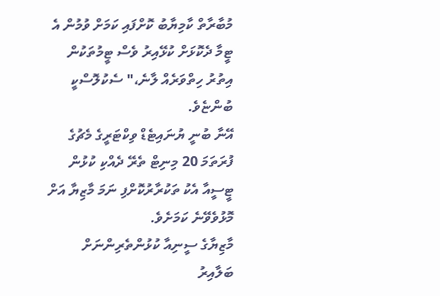މުބާރާތް ކާމިޔާބު ކޮށްފައި ކަމަށް ވުމުން އެ ޓީމާ ދެކޮޅަށް ކުޅޭއިރު ވެސް ޓީމުތަކުން އިތުރު ހިތްވަރެއް ލާނެ،" ސެކުލޮސްކީ ބުންޏެވެ.
އޭނާ ބުނީ ޔުނައިޓެޑް ވިކްޓަރީގެ މެޗުގެ ފުރަތަމަ 20 މިނިޓް ތެރޭ ދެއްކި ކުޅުން ޓީސީއާ އެކު ތަކުރާރުކޮށްފި ނަމަ މާޒިޔާ އަށް މޮޅުވެވޭނެ ކަމަށެވެ.
މާޒިޔާގެ ސީނިއާ ކުޅުންތެރިންނަށް ބަލާއިރު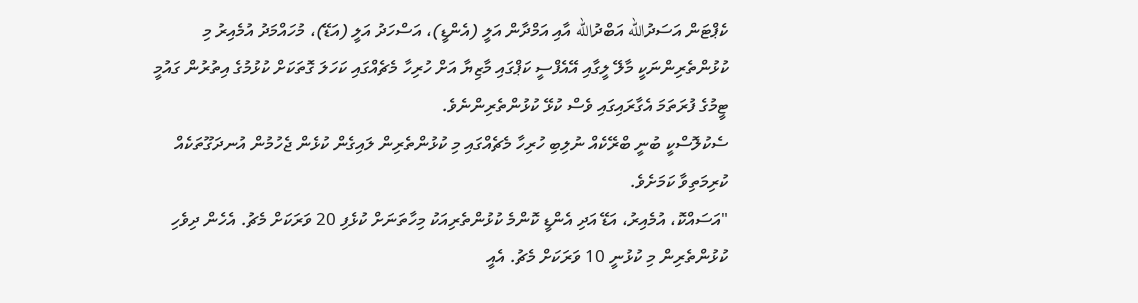ކެޕްޓަން އަސަދުالله އަބްދުالله އާއި އަމްދާން އަލީ (އެންޑީ)، އަސްހަދު އަލީ (އަޑޭ)، މުހައްމަދު އުމެއިރު މި ކުޅުންތެރިންނަކީ މާލޭ ލީގާއި އޭއެފްސީ ކަޕްގައި މާޒިޔާ އަށް ހުރިހާ މެޗެއްގައި ކަހަލަ ގޮތަކަށް ކުޅުމުގެ އިތުރުން ގައުމީ ޓީމުގެ ފުރަތަމަ އެގާރައިގައި ވެސް ކުޅޭ ކުޅުންތެރިންނެވެ.
ސެކުލޮސްކީ ބުނީ ބްރޭކެއް ނުލިބި ހުރިހާ މެޗެއްގައި މި ކުޅުންތެރިން ލައިގެން ކުޅެން ޖެހުމުން އުނދަގޫތަކެއް ކުރިމަތިވާ ކަމަށެވެ.
"އަސައްކޮ، އުމެއިރު، އަޑޭ އަދި އެންޑީ ކޮންމެ ކުޅުންތެރިއަކު މިހާތަނަށް ކުޅެފި 20 ވަރަކަށް މެޗު. އެހެން ދިވެހި ކުޅުންތެރިން މި ކުޅުނީ 10 ވަރަކަށް މެޗު. އެއީ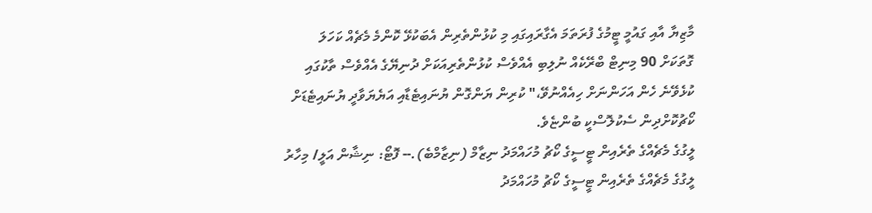މާޒިޔާ އާއި ގައުމީ ޓީމުގެ ފުރަތަމަ އެގާރައިގައި މި ކުޅުންތެރިން އެބަކުޅޭ ކޮންމެ މެޗެއް ކަހަލަ ގޮތަކަށް 90 މިނިޓް ބްރޭކެއް ނުލިބި އެއްވެސް ކުޅުންތެރިއަކަށް ދުނިޔޭގެ އެއްވެސް ތާކުގައި ކުޅެވޭނެ ހެން އަހަންނަށް ހިއެއްނުވޭ،" ކުރިން ޔަންގޮން ޔުނައިޓެޑާއި އަޔެޔަވާދީ ޔުނައިޓެޑަށް ކޯޗުކޮށްދިން ސެކުލޮސްކީ ބުންޏެވެ.
ލީގުގެ މެޗެއްގެ ތެރެއިން ޓީސީގެ ކޯޗު މުހައްމަދު ނިޒާމް (ނިޒާމްބެ).-- ފޮޓޯ: ނިޝާން އަލީ/ މިހާރު
ލީގުގެ މެޗެއްގެ ތެރެއިން ޓީސީގެ ކޯޗު މުހައްމަދު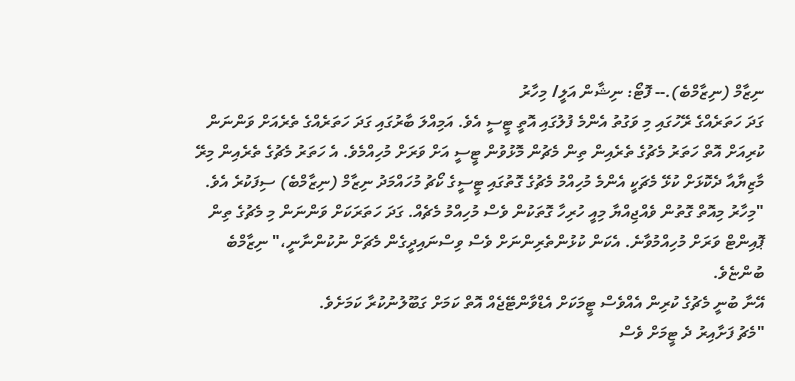ނިޒާމް (ނިޒާމްބެ).-- ފޮޓޯ: ނިޝާން އަލީ/ މިހާރު
ގަދަ ހަތަރެއްގެ ރޭހުގައި މި ވަގުތު އެންމެ ފުލުގައި އޮތީ ޓީސީ އެވެ. އަމިއްލަ ބާރުގައި ގަދަ ހަތަރެއްގެ ތެރެއަށް ވަންނަން ކުރިއަށް އޮތް ހަތަރު މެޗުގެ ތެރެއިން ތިން މެޗުން މޮޅުވުން ޓީސީ އަށް ވަރަށް މުހިއްމެވެ. އެ ހަތަރު މެޗުގެ ތެރެއިން މިރޭ މާޒިޔާއާ ދެކޮޅަށް ކުޅޭ މެޗަކީ އެންމެ މުހިއްމު މެޗުގެ ގޮތުގައި ޓީސީގެ ކޯޗު މުހައްމަދު ނިޒާމް (ނިޒާމްބެ) ސިފަކުރެ އެވެ.
"މިހާރު މިއޮތް ގޮތުން ވެއްޖިއްޔާ މިއީ ހުރިހާ ގޮތަކުން ވެސް މުހިއްމު މެޗެއް. ގަދަ ހަތަރަކަށް ވަންނަން މި މެޗުގެ ތިން ޕޮއިންޓް ވަރަށް މުހިއްމުވާނެ. އެކަން ކުޅުންތެރިންނަށް ވެސް ވިސްނައިދީގެން މެޗަށް ނުކުންނާނީ،" ނިޒާމްބެ ބުންޏެވެ.
އޭނާ ބުނީ މެޗުގެ ކުރިން އެއްވެސް ޓީމަކަށް އެޑްވާންޓޭޖެއް އޮތް ކަމަށް ގަބޫލުނުކުރާ ކަމަށެވެ.
"މެޗު ފަށާއިރު ދެ ޓީމަށް ވެސް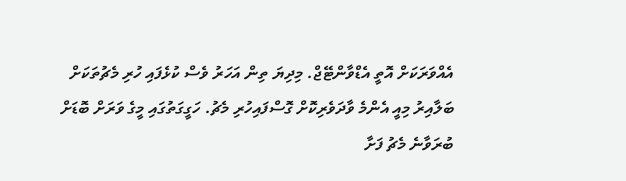އެއްވަރަކަށް އޮތީ އެޑްވާންޓޭޖް. މިދިޔަ ތިން އަހަރު ވެސް ކުޅެފައި ހުރި މެޗުތަކަށް ބަލާއިރު މިއީ އެންމެ ވާދަވެރިކޮށް ގޮސްފައިހުރި މެޗު. ހަގީގަތުގައި މީގެ ވަރަށް ބޮޑަށް ބުރަވާނެ މެޗު ފަށާ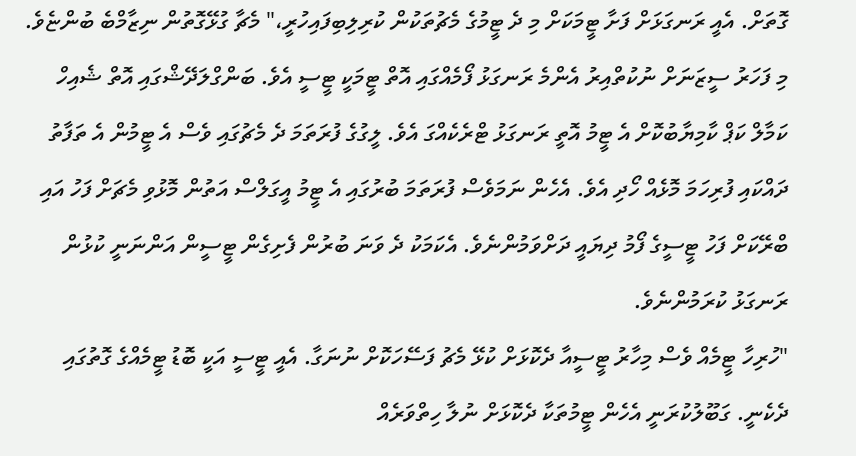ގޮތަށް. އެއީ ރަނގަޅަށް ފަށާ ޓީމަކަށް މި ދެ ޓީމުގެ މެޗުތަކުން ކުރިލިބިފައިހުރީ،" މެޗާ ގުޅޭގޮތުން ނިޒާމްބެ ބުންޏެވެ.
މި ފަހަރު ސީޒަނަށް ނުކުތްއިރު އެންމެ ރަނގަޅު ފޯމެއްގައި އޮތް ޓީމަކީ ޓީސީ އެވެ. ބަންގްލަދޭޝްގައި އޮތް ޝެއިހް ކަމާލް ކަޕް ކާމިޔާބުކޮށް އެ ޓީމު އޮތީ ރަނގަޅު ޓްރެކެއްގަ އެވެ. ލީގުގެ ފުރަތަމަ ދެ މެޗުގައި ވެސް އެ ޓީމުން އެ ތަފާތު ދައްކައި ފުރިހަމަ މޮޅެއް ހޯދި އެވެ. އެހެން ނަމަވެސް ފުރަތަމަ ބުރުގައި އެ ޓީމު އީގަލްސް އަތުން މޮޅުވި މެޗަށް ފަހު އައި ބްރޭކަށް ފަހު ޓީސީގެ ފޯމު ދިޔައީ ދަށްވަމުންނެވެ. އެކަމަކު ދެ ވަނަ ބުރުން ފެށިގެން ޓީސީން އަންނަނީ ކުޅުން ރަނގަޅު ކުރަމުންނެވެ.
"ހުރިހާ ޓީމެއް ވެސް މިހާރު ޓީސީއާ ދެކޮޅަށް ކުޅޭ މެޗު ފަސޭހަކޮށް ނުނަގާ. އެއީ ޓީސީ އަކީ ބޮޑު ޓީމެއްގެ ގޮތުގައި ދެކެނީ. ގަބޫލުކުރަނީ އެހެން ޓީމުތަކާ ދެކޮޅަށް ނުލާ ހިތްވަރެއް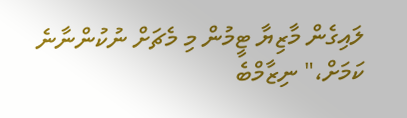ލައިގެން މާޒިޔާ ޓީމުން މި މެޗަށް ނުކުންނާނެ ކަމަށް،" ނިޒާމްބެ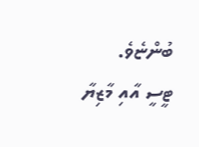ބުންޏެވެ.
ޓީސީ އާއި މާޒިޔާ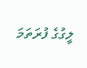ލީގުގެ ފުރަތަމަ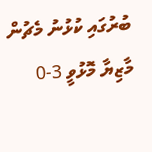ބުރުގައި ކުޅުނު މެޗުން މާޒިޔާ މޮޅުވީ 3-0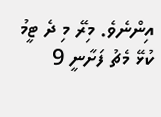އިންނެވެ. މިރޭ މި ދެ ޓީމު ކުޅޭ މެޗު ފަށާނީ 9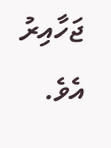ޖަހާއިރު އެވެ.